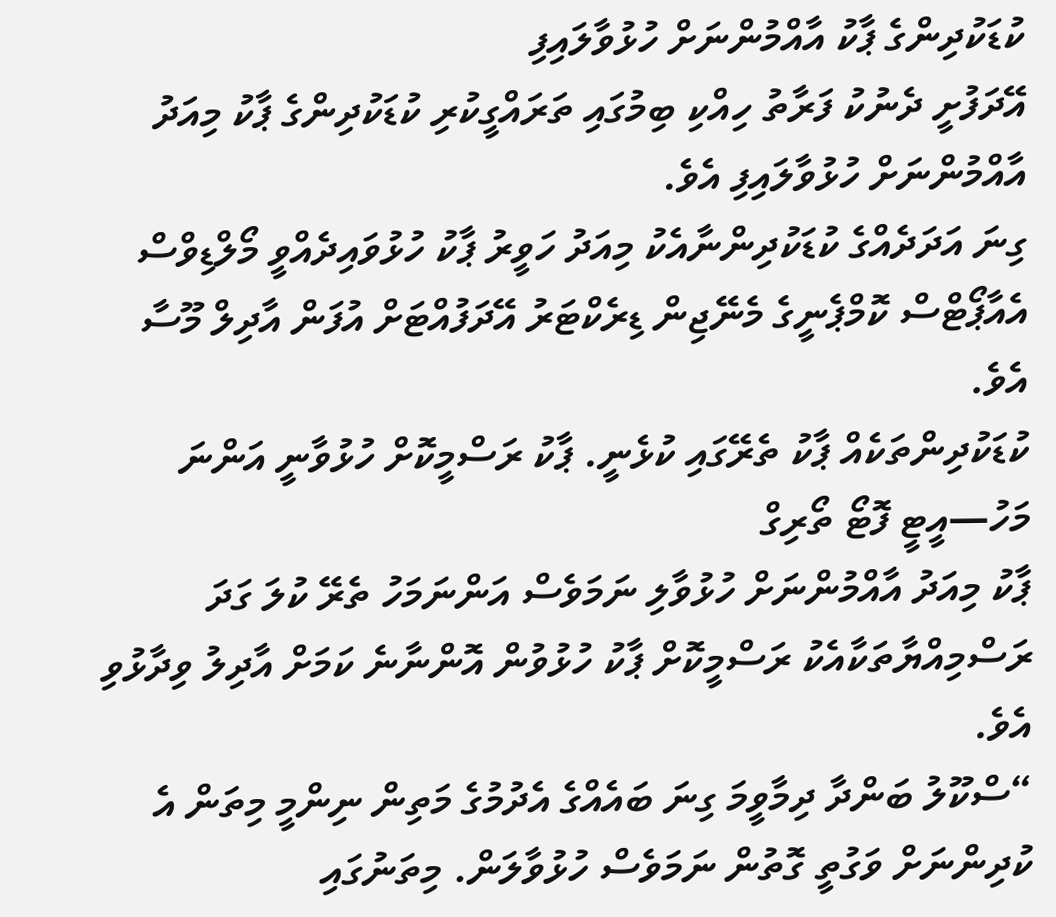ކުޑަކުދިންގެ ޕާކު އާއްމުންނަށް ހުޅުވާލައިފި
އޭދަފުށީ ދެނުކު ފަރާތު ހިއްކި ބިމުގައި ތަރައްގީކުރި ކުޑަކުދިންގެ ޕާކު މިއަދު އާއްމުންނަށް ހުޅުވާލައިފި އެވެ.
ގިނަ އަދަދެއްގެ ކުޑަކުދިންނާއެކު މިއަދު ހަވީރު ޕާކު ހުޅުވައިދެއްވީ މޯލްޑިވްސް އެއާޕޯޓްސް ކޮމްޕެނީގެ މެނޭޖިން ޑިރެކްޓަރު އޭދަފުއްޓަށް އުފަން އާދިލް މޫސާ އެވެ.
ކުޑަކުދިންތަކެއް ޕާކު ތެރޭގައި ކުޅެނީ. ޕާކު ރަސްމީކޮށް ހުޅުވާނީ އަންނަ މަހު—އީޓީ ފޮޓޯ ތޯރިގް
ޕާކު މިއަދު އާއްމުންނަށް ހުޅުވާލި ނަމަވެސް އަންނަމަހު ތެރޭ ކުލަ ގަދަ ރަސްމިއްޔާތަކާއެކު ރަސްމީކޮށް ޕާކު ހުޅުވުން އޮންނާނެ ކަމަށް އާދިލު ވިދާޅުވި އެވެ.
“ސްކޫލު ބަންދާ ދިމާވީމަ ގިނަ ބައެއްގެ އެދުމުގެ މަތިން ނިންމީ މިތަން އެ ކުދިންނަށް ވަގުތީ ގޮތުން ނަމަވެސް ހުޅުވާލަން. މިތަނުގައި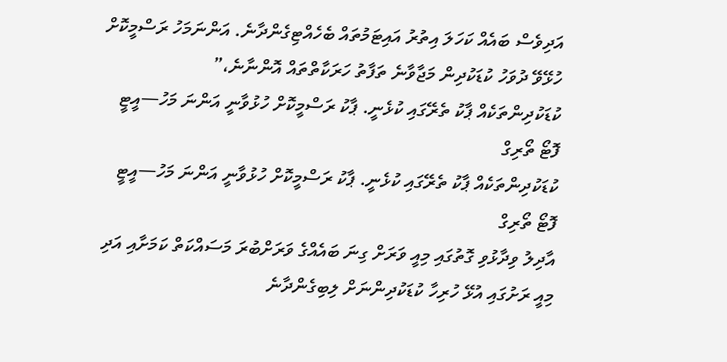އަދިވެސް ބައެއް ކަހަލަ އިތުރު އައިޓަމުތައް ބެހެއްޓިގެންދާނެ. އަންނަމަހު ރަސްމީކޮށް ހުޅޭވޭ ދުވަހު ކުޑަކުދިން މަޖާވާނެ ތަފާތު ހަރަކާތްތައް އޮންނާނެ،”
ކުޑަކުދިންތަކެއް ޕާކު ތެރޭގައި ކުޅެނީ. ޕާކު ރަސްމީކޮށް ހުޅުވާނީ އަންނަ މަހު—އީޓީ ފޮޓޯ ތޯރިގް
ކުޑަކުދިންތަކެއް ޕާކު ތެރޭގައި ކުޅެނީ. ޕާކު ރަސްމީކޮށް ހުޅުވާނީ އަންނަ މަހު—އީޓީ ފޮޓޯ ތޯރިގް
އާދިލު ވިދާޅުވި ގޮތުގައި މިއީ ވަރަށް ގިނަ ބައެއްގެ ވަރަށްބުރަ މަސައްކަތް ކަމަށާއި އަދި މިއީ ރަށުގައި އުޅޭ ހުރިހާ ކުޑަކުދިންނަށް ލިބިގެންދާނެ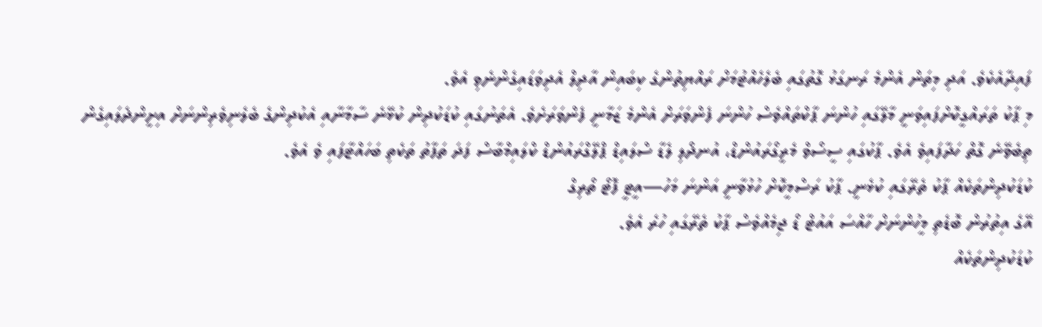ފައިދާއެކެވެ. އަދި މިތަން އެންމެ ރަނގަޅު ގޮތުގައި ބެލެހެއްޓުމަށް ރައްޔިތުންގެ ކިބައިން އާދިލް އެދިވަޑައިގެންނެވި އެވެ.
މި ޕާކު ތަރައްގީކޮށްފައިވަނީ މާލޭގައި ހުންނަ ޕާކްތައްވެސް ހުންނަ ފެންވަރަށް އެންމެ ޒަމާނީ ފެންވަރަށެވެ. އެތަނުގައި ކުޑަކުދިން ކުޅޭނެ ސާމާނާއި އެކުދިންގެ ބެލެނިވެރިންނަށް އިށީންދެލައިގެން ތިބެވޭނެ ގޮތް ހަދާފައިވެ އެވެ. ޕާކުގައި ސީސޯވް މެރީގޯރައުންޑް، އުނދޯލި ލެޑާ ސްލައިޑް ޕްލޭގްރައުންޑް ކްލައިމްބާސް ފަދަ ތަފާތު ތަކެތި ބަހައްޓާފައި ވެ އެވެ.
ކުޑަކުދިންތަކެއް ޕާކު ތެރޭގައި ކުޅެނީ. ޕާކު ރަސްމީކޮށް ހުޅުވާނީ އަންނަ މަހު—އީޓީ ފޮޓޯ ތޯރިގް
އޭގެ އިތުރުން ބޮޑެތި މީހުންނަށް ހާއްސަ އައުޓް ޑޯ ޖިމެއްވެސް ޕާކު ތެރޭގައި ހުރެ އެވެ.
ކުޑަކުދިންތަކެއް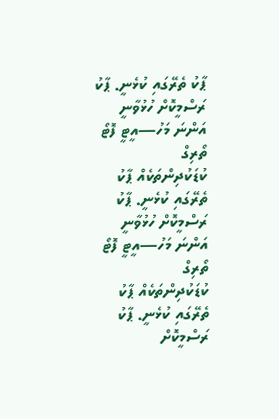ޕާކު ތެރޭގައި ކުޅެނީ. ޕާކު ރަސްމީކޮށް ހުޅުވާނީ އަންނަ މަހު—އީޓީ ފޮޓޯ ތޯރިގް
ކުޑަކުދިންތަކެއް ޕާކު ތެރޭގައި ކުޅެނީ. ޕާކު ރަސްމީކޮށް ހުޅުވާނީ އަންނަ މަހު—އީޓީ ފޮޓޯ ތޯރިގް
ކުޑަކުދިންތަކެއް ޕާކު ތެރޭގައި ކުޅެނީ. ޕާކު ރަސްމީކޮށް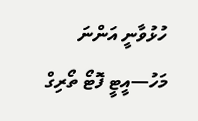ހުޅުވާނީ އަންނަ މަހު—އީޓީ ފޮޓޯ ތޯރިގް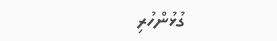ގުޅުންހުރި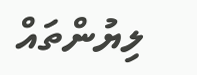ލިޔުންތައް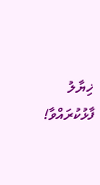ޚިޔާލު ފާޅުކުރައްވާ!